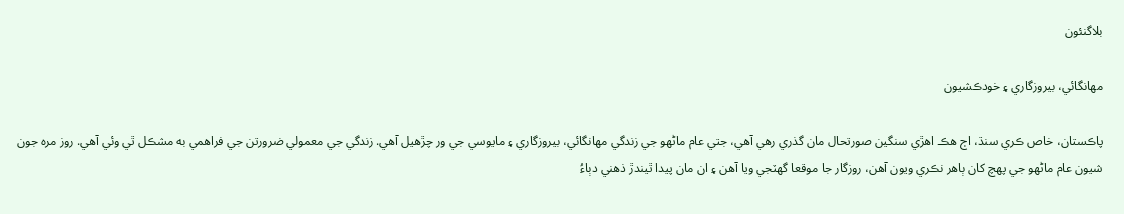بلاگنئون

مهانگائي، بيروزگاري ۽ خودڪشيون

پاڪستان، خاص ڪري سنڌ، اڄ هڪ اهڙي سنگين صورتحال مان گذري رهي آهي، جتي عام ماڻهو جي زندگي مهانگائي، بيروزگاري ۽ مايوسي جي ور چڙهيل آهي. زندگي جي معمولي ضرورتن جي فراهمي به مشڪل ٿي وئي آهي. روز مره جون شيون عام ماڻهو جي پهچ کان ٻاهر نڪري ويون آهن، روزگار جا موقعا گهٽجي ويا آهن ۽ ان مان پيدا ٿيندڙ ذهني دٻاءُ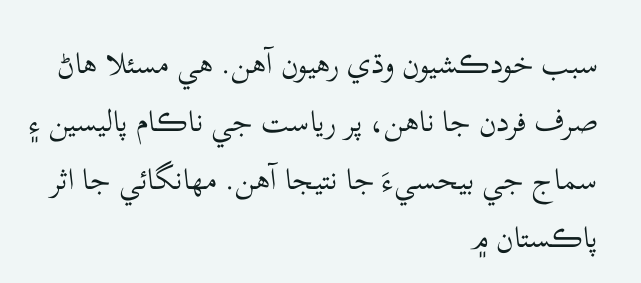سبب خودڪشيون وڌي رهيون آهن. هي مسئلا هاڻ صرف فردن جا ناهن، پر رياست جي ناڪام پاليسين ۽ سماج جي بيحسيءَ جا نتيجا آهن. مهانگائي جا اثر پاڪستان ۾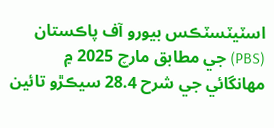اسٽيٽسٽڪس بيورو آف پاڪستان (PBS) جي مطابق مارچ 2025 ۾ مهانگائي جي شرح 28.4 سيڪڙو تائين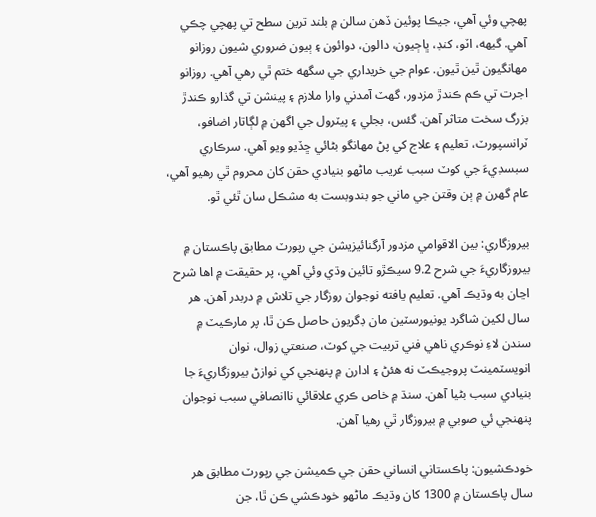پهچي وئي آهي، جيڪا پوئين ڏهن سالن ۾ بلند ترين سطح تي پھچي چڪي آهي. گيهه، اٽو، کنڊ، ڀاڄيون، دالون، دوائون ۽ ٻيون ضروري شيون روزانو مهانگيون ٿين ٿيون. عوام جي خريداري جي سگهه ختم ٿي رهي آهي. روزانو اجرت تي ڪم ڪندڙ مزدور، گهٽ آمدني وارا ملازم ۽ پينشن تي گذارو ڪندڙ بزرگ سخت متاثر آهن. گئس، بجلي ۽ پيٽرول جي اگهن ۾ لڳاتار اضافو، ٽرانسپورٽ، تعليم ۽ علاج کي پڻ مهانگو بڻائي ڇڏيو ويو آهي. سرڪاري سبسڊيءَ جي کوٽ سبب غريب ماڻهو بنيادي حقن کان محروم ٿي رهيو آهي، عام گهرن ۾ ٻن وقتن جي ماني جو بندوبست به مشڪل سان ٿئي ٿو.

بيروزگاري: بين الاقوامي مزدور آرگنائيزيشن جي رپورٽ مطابق پاڪستان ۾ بيروزگاريءَ جي شرح 9.2 سيڪڙو تائين وڌي وئي آهي، پر حقيقت ۾ اها شرح اڃان به وڌيڪ آهي. تعليم يافته نوجوان روزگار جي تلاش ۾ دربدر آهن. هر سال لکين شاگرد يونيورسٽين مان ڊگريون حاصل ڪن ٿا، پر مارڪيٽ ۾ سندن لاءِ نوڪري ناهي فني تربيت جي کوٽ، صنعتي زوال، نوان انويسٽمينٽ پروجيڪٽ نه هئڻ ۽ ادارن ۾ پنهنجي کي نوازڻ بيروزگاريءَ جا بنيادي سبب بڻيا آهن. سنڌ ۾ خاص ڪري علاقائي ناانصافي سبب نوجوان پنهنجي ئي صوبي ۾ بيروزگار ٿي رهيا آهن.

خودڪشيون: پاڪستاني انساني حقن جي ڪميشن جي رپورٽ مطابق هر سال پاڪستان ۾ 1300 کان وڌيڪ ماڻهو خودڪشي ڪن ٿا، جن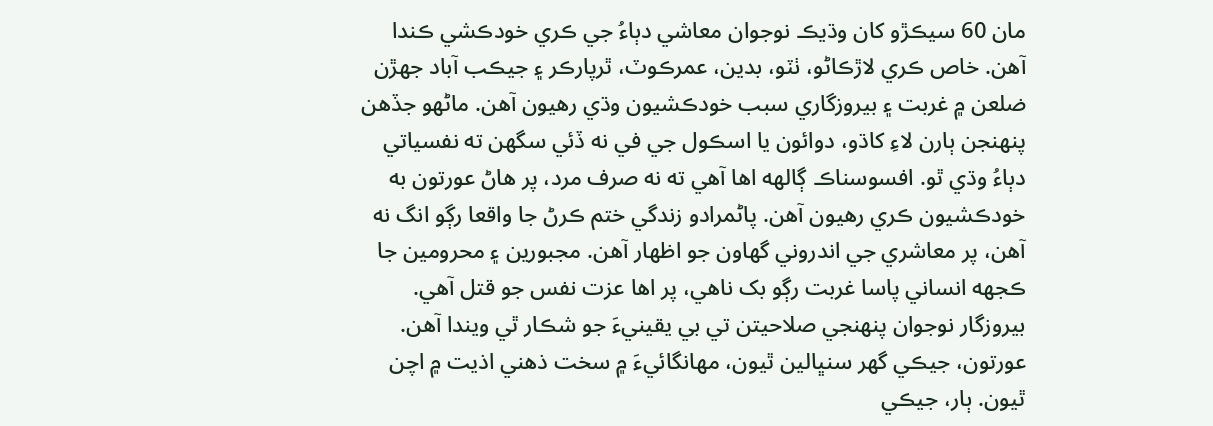مان 60 سيڪڙو کان وڌيڪ نوجوان معاشي دٻاءُ جي ڪري خودڪشي ڪندا آهن. خاص ڪري لاڙڪاڻو، ٺٽو، بدين، عمرڪوٽ، ٿرپارڪر ۽ جيڪب آباد جهڙن ضلعن ۾ غربت ۽ بيروزگاري سبب خودڪشيون وڌي رهيون آهن. ماڻهو جڏهن پنهنجن ٻارن لاءِ کاڌو، دوائون يا اسڪول جي في نه ڏئي سگهن ته نفسياتي دٻاءُ وڌي ٿو. افسوسناڪ ڳالهه اها آهي ته نه صرف مرد، پر هاڻ عورتون به خودڪشيون ڪري رهيون آهن. پاڻمرادو زندگي ختم ڪرڻ جا واقعا رڳو انگ نه آهن، پر معاشري جي اندروني گهاون جو اظهار آهن. مجبورين ۽ محرومين جا ڪجھه انساني پاسا غربت رڳو بک ناهي، پر اها عزت نفس جو قتل آهي. بيروزگار نوجوان پنهنجي صلاحيتن تي بي يقينيءَ جو شڪار ٿي ويندا آهن. عورتون، جيڪي گهر سنڀالين ٿيون، مهانگائيءَ ۾ سخت ذهني اذيت ۾ اچن ٿيون. ٻار، جيڪي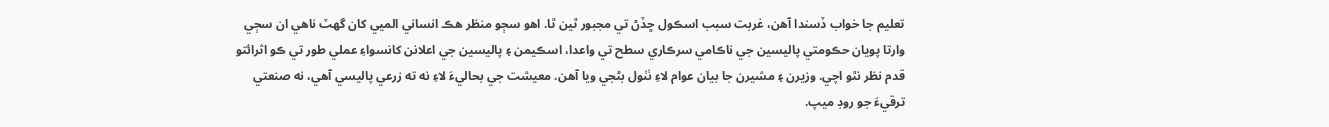تعليم جا خواب ڏسندا آهن، غربت سبب اسڪول ڇڏڻ تي مجبور ٿين ٿا. اهو سڄو منظر هڪ انساني الميي کان گهٽ ناهي ان سڄي وارتا پويان حڪومتي پاليسين جي ناڪامي سرڪاري سطح تي واعدا، اسڪيمن ۽ پاليسين جي اعلانن کانسواءِ عملي طور تي ڪو اثرائتو قدم نظر نٿو اچي. وزيرن ۽ مشيرن جا بيان عوام لاءِ ٺٺول بڻجي ويا آهن. معيشت جي بحاليءَ لاءِ نه ته زرعي پاليسي آهي، نه صنعتي ترقيءَ جو روڊ ميپ.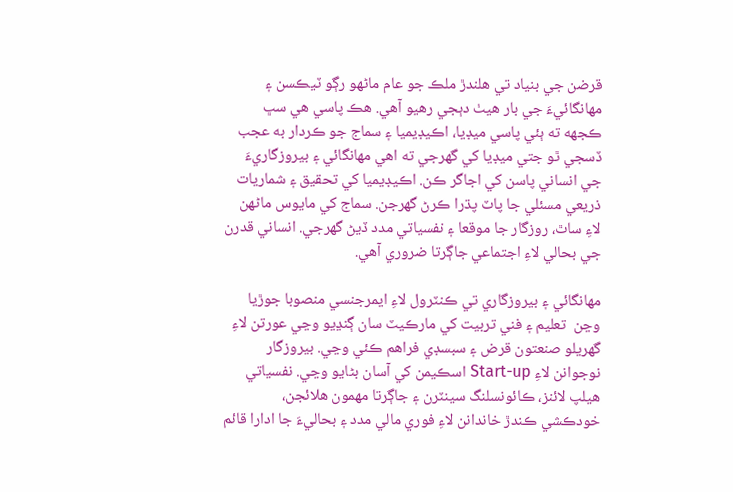قرضن جي بنياد تي هلندڙ ملڪ جو عام ماڻهو رڳو ٽيڪسن ۽ مهانگائيءَ جي بار هيٺ دٻجي رهيو آهي. ھڪ پاسي ھي سڀ ڪجھه ته ٻئي پاسي ميڊيا، اڪيڊيميا ۽ سماج جو ڪردار به عجب ڏسجي ٿو جتي ميڊيا کي گهرجي ته اهي مهانگائي ۽ بيروزگاريءَ جي انساني پاسن کي اجاگر ڪن. اڪيڊيميا کي تحقيق ۽ شماريات ذريعي مسئلي جا پاٽ پڌرا ڪرڻ گهرجن. سماج کي مايوس ماڻهن لاءِ ساٿ، روزگار جا موقعا ۽ نفسياتي مدد ڏيڻ گهرجي. انساني قدرن جي بحالي لاءِ اجتماعي جاڳرتا ضروري آهي.

مهانگائي ۽ بيروزگاري تي ڪنٽرول لاءِ ايمرجنسي منصوبا جوڙيا وڃن  تعليم ۽ فني تربيت کي مارڪيٽ سان ڳنڍيو وڃي عورتن لاءِ گهريلو صنعتون قرض ۽ سبسڊي فراهم ڪئي وڃي. بيروزگار نوجوانن لاءِ Start-up اسڪيمن کي آسان بڻايو وڃي. نفسياتي هيلپ لائنز، ڪائونسلنگ سينٽرن ۽ جاڳرتا مهمون هلائجن، خودڪشي ڪندڙ خاندانن لاءِ فوري مالي مدد ۽ بحاليءَ جا ادارا قائم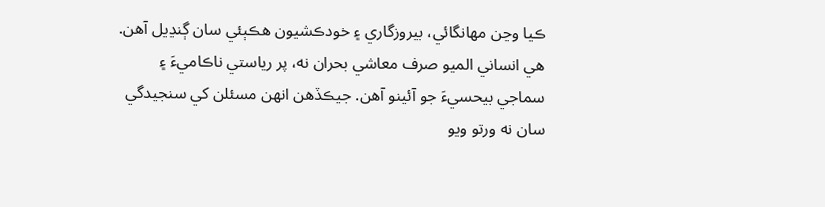ڪيا وڃن مهانگائي، بيروزگاري ۽ خودڪشيون هڪٻئي سان ڳنڍيل آهن. هي انساني الميو صرف معاشي بحران نه، پر رياستي ناڪاميءَ ۽ سماجي بيحسيءَ جو آئينو آهن. جيڪڏهن انهن مسئلن کي سنجيدگي سان نه ورتو ويو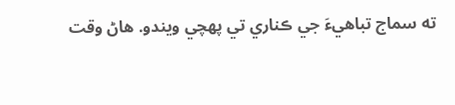ته سماج تباهيءَ جي ڪناري تي پهچي ويندو. هاڻ وقت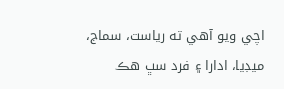اچي ويو آهي ته رياست، سماج، ميڊيا، ادارا ۽ فرد سڀ هڪ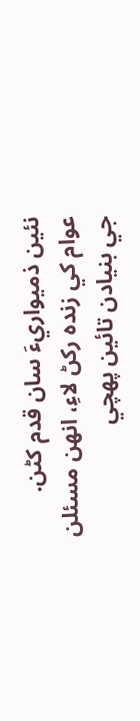نئين ذميواريءَ سان قدم کڻن. عوام کي زنده رکڻ لاءِ، انهن مسئلن جي بنيادن تائين پهچي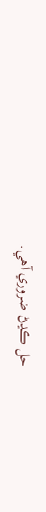حل ڪڍڻ ضروري آهي.